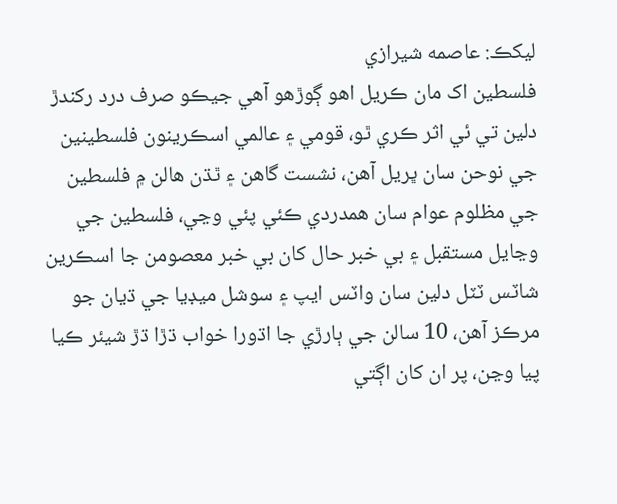ليکڪ: عاصمه شيرازي
فلسطين اک مان ڪريل اهو ڳوڙهو آهي جيڪو صرف درد رکندڙ دلين تي ئي اثر ڪري ٿو، قومي ۽ عالمي اسڪرينون فلسطينين جي نوحن سان ڀريل آهن، نشست گاهن ۽ ٿڌن هالن ۾ فلسطين جي مظلوم عوام سان همدردي ڪئي پئي وڃي، فلسطين جي وڃايل مستقبل ۽ بي خبر حال کان بي خبر معصومن جا اسڪرين شاٽس ٽٽل دلين سان واٽس ايپ ۽ سوشل ميڊيا جي ڌيان جو مرڪز آهن، 10 سالن جي ٻارڙي جا اڌورا خواب ڌڙا ڌڙ شيئر ڪيا پيا وڃن، پر ان کان اڳتي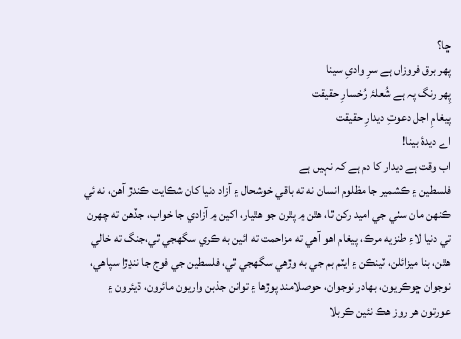ڇا؟
پھر برق فروزاں ہے سرِ وادیِ سینا
پِھر رنگ پہ ہے شُعلۂ رُخسارِ حقیقت
پیغامِ اجل دعوتِ دیدارِ حقیقت
اے دیدۂ بینا!
اب وقت ہے دیدار کا دم ہے کہ نہیں ہے
فلسطين ۽ ڪشمير جا مظلوم انسان نه ته باقي خوشحال ۽ آزاد دنيا کان شڪايت ڪندڙ آهن، نه ئي ڪنهن مان سٺي جي اميد رکن ٿا، هٿن ۾ پٿرن جو هٿيار، اکين ۾ آزادي جا خواب، جڏهن ته چهرن تي دنيا لاءِ طنزيه مرڪ، پيغام اهو آهي ته مزاحمت ته ائين به ڪري سگهجي ٿي،جنگ ته خالي هٿن، بنا ميزائلن، ٽينڪن ۽ ايٽم بم جي به وڙهي سگهجي ٿي، فلسطين جي فوج جا ننڍڙا سپاهي، نوجوان ڇوڪريون، بهادر نوجوان، حوصلامند پوڙها ۽ توانن جذبن واريون مائرون، ڌيئرون ۽ عورتون هر روز هڪ نئين ڪربلا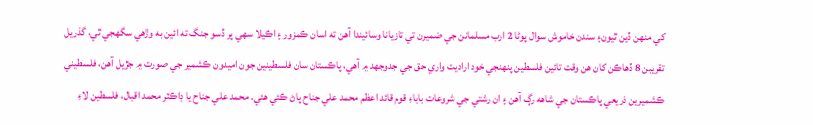کي منهن ڏين ٿيون۽ سندن خاموش سوال پوڻا 2 ارب مسلمانن جي ضميرن تي تازيانا وسائيندا آهن ته اسان ڪمزور ۽ اڪيلا سهي پر ڏسو جنگ ته ائين به وڙهي سگهجي ٿي، گذريل تقريبن 8 ڏهاڪن کان هن وقت تائين فلسطين پنهنجي خود اراديت واري حق جي جدوجهد ۾ آهي، پاڪستان سان فلسطينين جون اميدون ڪشمير جي صورت ۾ جڙيل آهن، فلسطيني ڪشميرين ذريعي پاڪستان جي شاهه رڳ آهن ۽ ان رشتي جي شروعات باباءِ قوم قائد اعظم محمد علي جناح پاڻ ڪئي هئي. محمد علي جناح يا ڊاڪٽر محمد اقبال، فلسطين لاءِ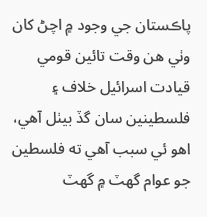پاڪستان جي وجود ۾ اچڻ کان وٺي هن وقت تائين قومي قيادت اسرائيل خلاف ۽ فلسطينين سان گڏ بيٺل آهي، اهو ئي سبب آهي ته فلسطين جو عوام گهٽ ۾ گهٽ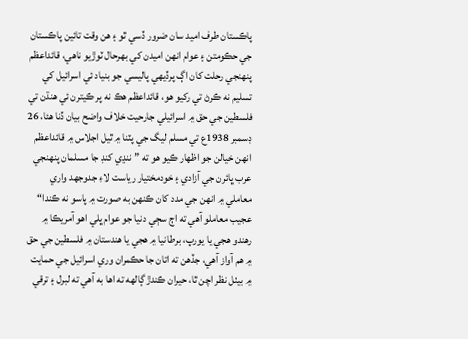پاڪستان طرف اميد سان ضرور ڏسي ٿو ۽ هن وقت تائين پاڪستان جي حڪومتن ۽ عوام انهن اميدن کي بهرحال ٽوڙيو ناهي، قائداعظم پنهنجي رحلت کان اڳ پرڏيهي پاليسي جو بنياد ئي اسرائيل کي تسليم نه ڪرڻ تي رکيو هو، قائداعظم هڪ نه پر ڪيترن ئي هنڌن تي فلسطين جي حق ۾ اسرائيلي جارحيت خلاف واضح بيان ڏنا هئا، 26 ڊسمبر 1938ع تي مسلم ليگ جي پٽنا ۾ ٿيل اجلاس ۾ قائداعظم انهن خيالن جو اظهار ڪيو هو ته ”ننڍي کنڊ جا مسلمان پنهنجي عرب ڀائرن جي آزادي ۽ خودمختيار رياست لاءِ جدوجهد واري معاملي ۾ انهن جي مدد کان ڪنهن به صورت ۾ پاسو نه ڪندا“ عجيب معاملو آهي ته اڄ سڄي دنيا جو عوام ڀلي اهو آمريڪا ۾ رهندو هجي يا يورپ، برطانيا ۾ هجي يا هندستان ۾ فلسطين جي حق ۾ هم آواز آهي، جڏهن ته اتان جا حڪمران وري اسرائيل جي حمايت ۾ بيٺل نظر اچن ٿا، حيران ڪندڙ ڳالهه ته اها به آهي ته لبرل ۽ ترقي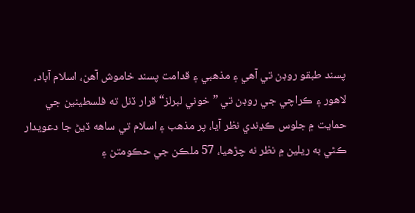پسند طبقو روڊن تي آهي ۽ مذهبي ۽ قدامت پسند خاموش آهن، اسلام آباد، لاهور ۽ ڪراچي جي روڊن تي ”خوني لبرلز“ قرار ڏنل ته فلسطينين جي حمايت ۾ جلوس ڪڍندي نظر آيا، پر مذهب ۽ اسلام تي ساهه ڏيڻ جا دعويدار ڪٿي به ريلين ۾ نظر نه چڙهيا، 57 ملڪن جي حڪومتن ۽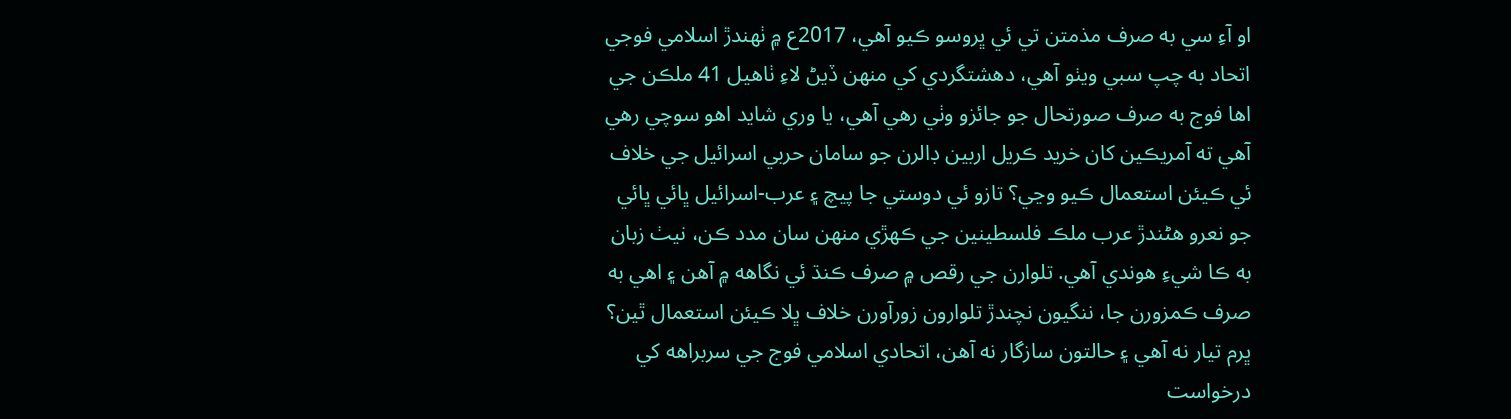او آءِ سي به صرف مذمتن تي ئي ڀروسو ڪيو آهي، 2017ع ۾ ٺهندڙ اسلامي فوجي اتحاد به چپ سبي ويٺو آهي، دهشتگردي کي منهن ڏيڻ لاءِ ٺاهيل 41 ملڪن جي اها فوج به صرف صورتحال جو جائزو وٺي رهي آهي، يا وري شايد اهو سوچي رهي آهي ته آمريڪين کان خريد ڪريل اربين ڊالرن جو سامان حربي اسرائيل جي خلاف ئي ڪيئن استعمال ڪيو وڃي؟ تازو ئي دوستي جا پيچ ۽ عرب-اسرائيل ڀائي ڀائي جو نعرو هڻندڙ عرب ملڪ فلسطينين جي ڪهڙي منهن سان مدد ڪن، نيٺ زبان به ڪا شيءِ هوندي آهي. تلوارن جي رقص ۾ صرف ڪنڌ ئي نگاهه ۾ آهن ۽ اهي به صرف ڪمزورن جا، ننگيون نچندڙ تلوارون زورآورن خلاف ڀلا ڪيئن استعمال ٿين؟ ڀرم تيار نه آهي ۽ حالتون سازگار نه آهن، اتحادي اسلامي فوج جي سربراهه کي درخواست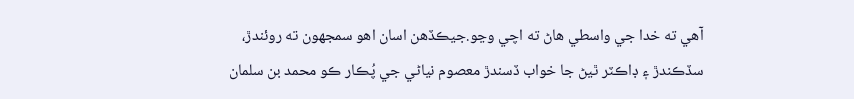آهي ته خدا جي واسطي هاڻ ته اچي وڃو.جيڪڏهن اسان اهو سمجهون ته روئندڙ، سڏڪندڙ ۽ ڊاڪٽر ٿيڻ جا خواب ڏسندڙ معصوم نياڻي جي پُڪار ڪو محمد بن سلمان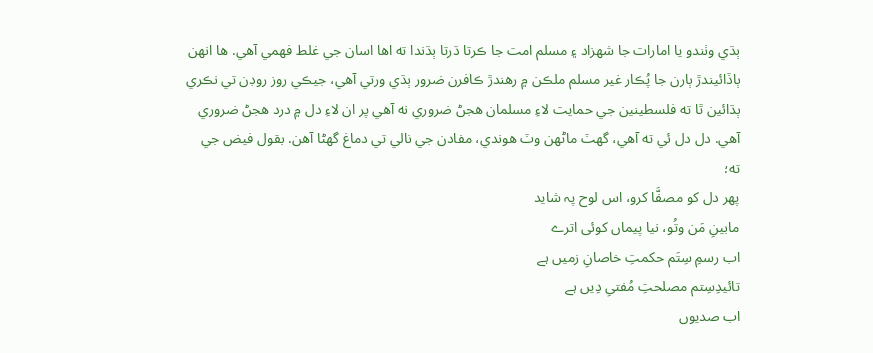ٻڌي وٺندو يا امارات جا شهزاد ۽ مسلم امت جا ڪرتا ڌرتا ٻڌندا ته اها اسان جي غلط فهمي آهي. ها انهن ٻاڏائيندڙ ٻارن جا پُڪار غير مسلم ملڪن ۾ رهندڙ ڪافرن ضرور ٻڌي ورتي آهي، جيڪي روز روڊن تي نڪري ٻڌائين ٿا ته فلسطينين جي حمايت لاءِ مسلمان هجڻ ضروري نه آهي پر ان لاءِ دل ۾ درد هجڻ ضروري آهي. دل دل ئي ته آهي، گهٽ ماڻهن وٽ هوندي، مفادن جي نالي تي دماغ گهڻا آهن. بقول فيض جي ته؛
پھر دل کو مصفَّا کرو، اس لوح پہ شاید
مابینِ مَن وتُو، نیا پیماں کوئی اترے
اب رسمِ سِتَم حکمتِ خاصانِ زمیں ہے
تائیدِسِتم مصلحتِ مُفتیِ دِیں ہے
اب صدیوں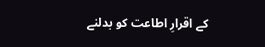کے اقرارِ اطاعت کو بدلنے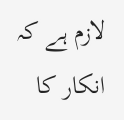لازم ہے کہ انکار کا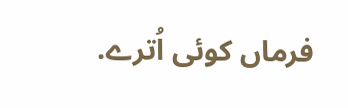فرماں کوئی اُترے.